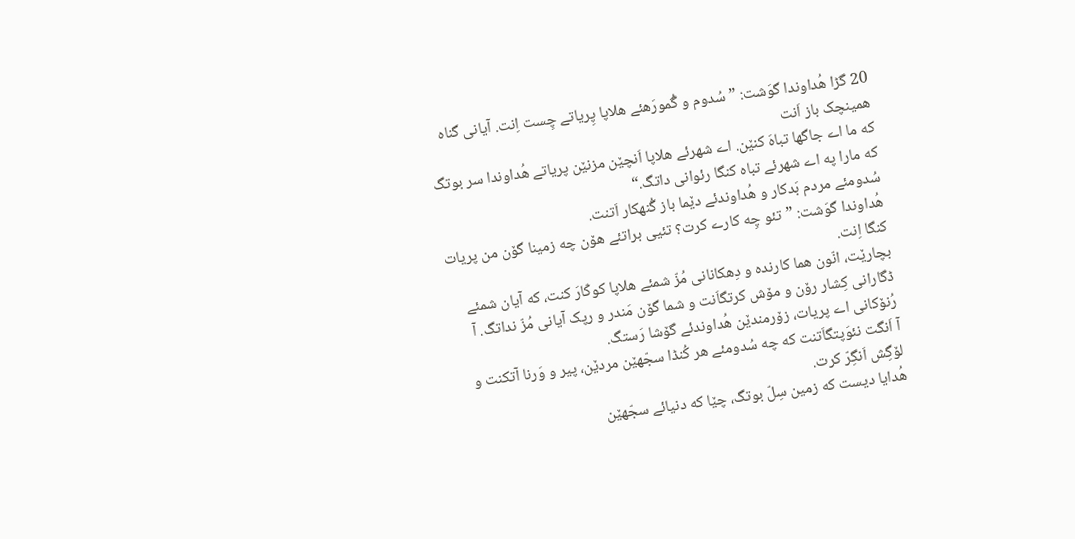20 گڑا هُداوندا گوَشت: ”سُدوم و گُمورَهئے هلاپا پِریاتے چِست اِنت. آیانی گناه همینچک باز اَنت
که ما اے جاگها تباهَ کنێن. اے شهرئے هلاپا اَنچێن مزنێن پریاتے هُداوندا سر بوتگ که مارا په اے شهرئے تباه کنگا رئوانی داتگ.“
سُدومئے مردم بَدکار و هُداوندئے دێما باز گُنهکار اَتنت.
هُداوندا گوَشت: ”تئو چِه کارے کرت؟ تئیی براتئے هۆن چه زمینا گۆن من پریات کنگا اِنت.
بچارێت، انّون هما کارنده و دِهکانانی مُزّ شمئے هلاپا کوکّارَ کنت، که آیان شمئے ڈگارانی کِشار رۆن و مۆش کرتگاَنت و شما گۆن مَندر و رپک آیانی مُزّ نداتگ. آ رُنۆکانی اے پریات، زۆرمندێن هُداوندئے گۆشا رَستگ.
آ اَنگت نئوَپتگاَتنت که چه سُدومئے هر کُنڈا سجّهێن مردێن، پیر و وَرنا آتکنت و لۆگِش اَنگِرّ کرت.
هُدایا دیست که زمین سِلّ بوتگ، چێا که دنیائے سجّهێن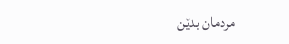مردمان بدێن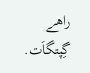راهے گِپتگاَت.